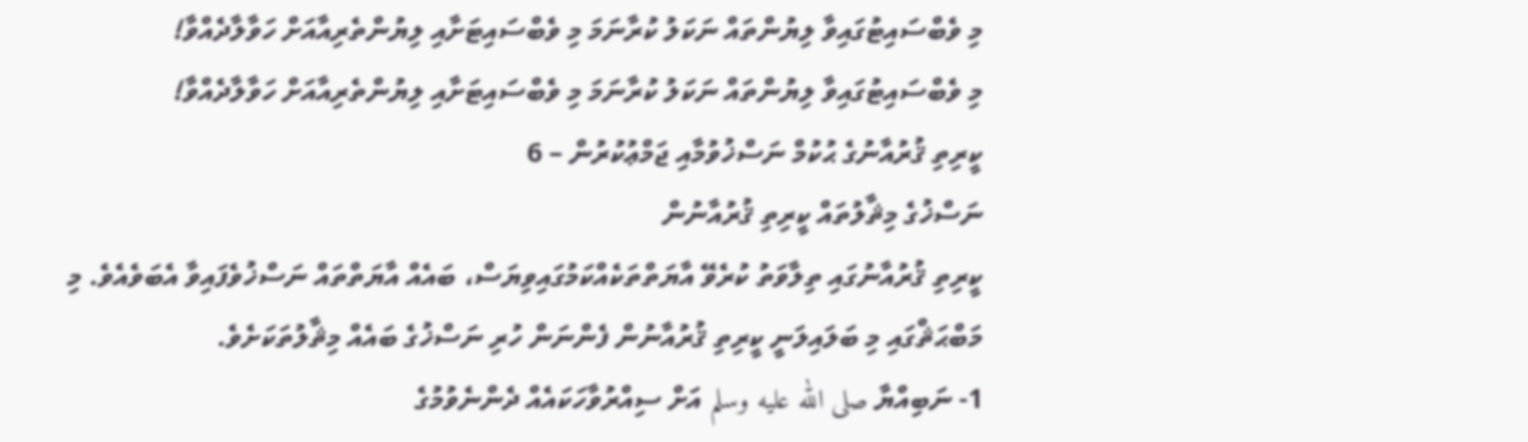މި ވެބްސައިޓުގައިވާ ލިޔުންތައް ނަކަލު ކުރާނަމަ މި ވެބްސައިޓަށާއި ލިޔުންތެރިއާއަށް ހަވާލާދެއްވާ!
މި ވެބްސައިޓުގައިވާ ލިޔުންތައް ނަކަލު ކުރާނަމަ މި ވެބްސައިޓަށާއި ލިޔުންތެރިއާއަށް ހަވާލާދެއްވާ!
ކީރިތި ޤުރުއާނުގެ ޙުކުމް ނަސްޚުވުމާއި ޖަމްޢުކުރުން – 6
ނަސްޚުގެ މިޘާލުތައް ކީރިތި ޤުރުއާނުން
ކީރިތި ޤުރުއާނުގައި ތިލާވަތު ކުރެވޭ އާޔަތްތަކެއްކަމުގައިވިޔަސް، ބައެއް އާޔަތްތައް ނަސްޚުވެފައިވާ އެބަވެއެވެ. މި މަބްޙަޘްގައި މި ބަލައިލަނީ ކީރިތި ޤުރުއާނުން ފެންނަން ހުރި ނަސްޚުގެ ބައެއް މިޘާލުތަކަށެވެ.
1- ނަބިއްޔާ صلى الله عليه وسلم އަށް ސިއްރުވާހަކައެއް ދެންނެވުމުގެ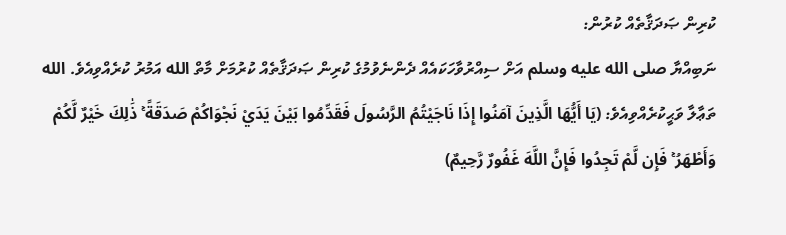ކުރިން ޞަދަޤާތެއް ކުރުން:
ނަބިއްޔާ صلى الله عليه وسلم އަށް ސިއްރުވާހަކައެއް ދެންނެވުމުގެ ކުރިން ޞަދަޤާތެއް ކުރުމަށް މާތް الله އަމުރު ކުރެއްވިއެވެ. الله ތަޢާލާ ވަޙީކުރެއްވިއެވެ: (يَا أَيُّهَا الَّذِينَ آمَنُوا إِذَا نَاجَيْتُمُ الرَّسُولَ فَقَدِّمُوا بَيْنَ يَدَيْ نَجْوَاكُمْ صَدَقَةً ۚ ذَٰلِكَ خَيْرٌ لَّكُمْ وَأَطْهَرُ ۚ فَإِن لَّمْ تَجِدُوا فَإِنَّ اللَّهَ غَفُورٌ رَّحِيمٌ)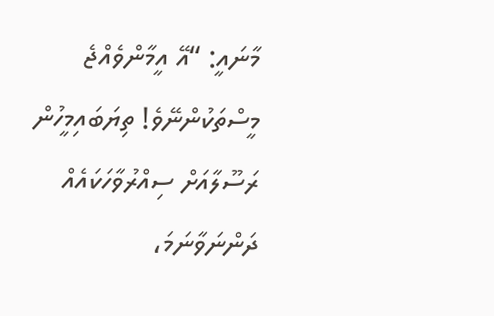މާނައީ: “އޭ އީމާންވެއްޖެ މީސްތަކުންނޭވެ! ތިޔަބައިމީހުން ރަސޫލާއަށް ސިއްރުވާހަކައެއް ދަންނަވާނަމަ،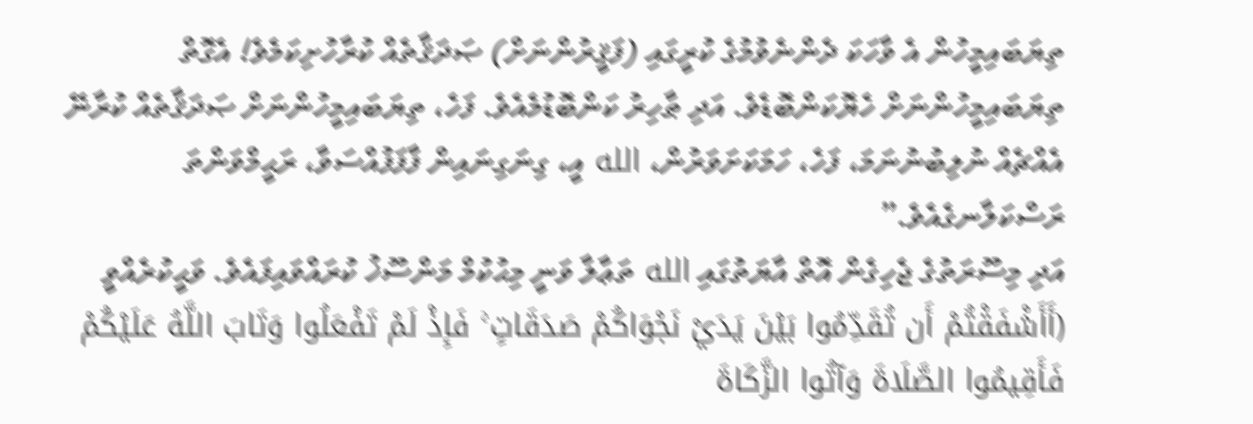ތިޔަބައިމީހުން އެ ވާހަކަ ދެންނެވުމުގެ ކުރީގައި (ފަޤީރުންނަށް) ޞަދަޤާތެއް ކުރާހުށިކަމެވެ! އެގޮތް ތިޔަބައިމީހުންނަށް ހެޔޮކަންބޮޑެވެ. އަދި ޠާހިރު ކަންބޮޑުމެއެވެ. ފަހެ، ތިޔަބައިމީހުންނަށް ޞަދަޤާތެއް ކުރާނޭ އެއްޗެއް ނުލިބުނުނަމަ، ފަހެ، ހަމަކަށަވަރުން، الله އީ، ގިނަގިނައިން ފާފަފުއްސަވާ، ރަޙީމްވަންތަ ރަސްކަލާނގެއެވެ.”
އަދި މިސޫރަތުގެ ޖެހިގެން އޮތް އާޔަތުގައި الله ތަޢާލާ ވަނީ މިޙުކުމް މަންސޫޚު ކުރައްވައިފައެވެ. ވަޙީކުރެއްވީ (أَأَشْفَقْتُمْ أَن تُقَدِّمُوا بَيْنَ يَدَيْ نَجْوَاكُمْ صَدَقَاتٍ ۚ فَإِذْ لَمْ تَفْعَلُوا وَتَابَ اللَّهُ عَلَيْكُمْ فَأَقِيمُوا الصَّلَاةَ وَآتُوا الزَّكَاةَ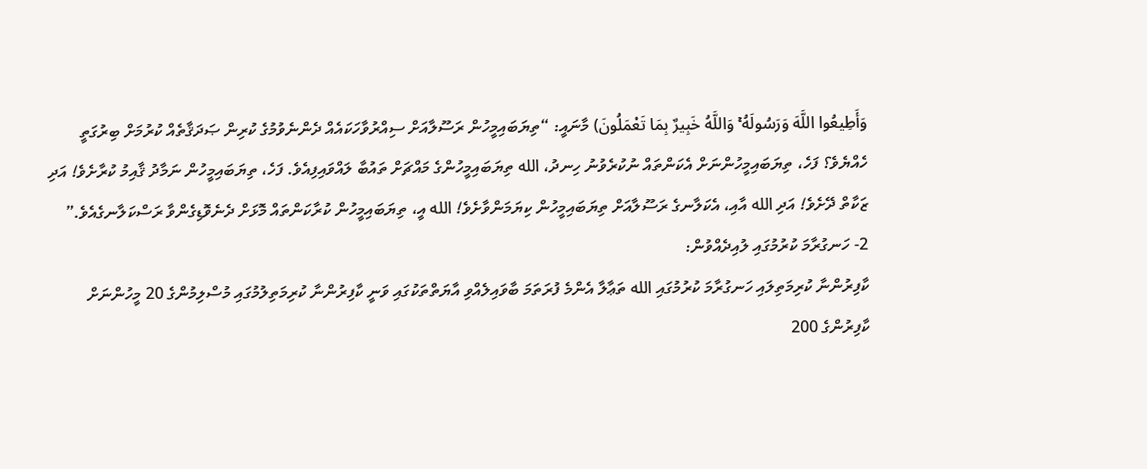وَأَطِيعُوا اللَّهَ وَرَسُولَهُ ۚ وَاللَّهُ خَبِيرٌ بِمَا تَعْمَلُونَ) މާނައީ: “ތިޔަބައިމީހުން ރަސޫލާއަށް ސިއްރުވާހަކައެއް ދެންނެވުމުގެ ކުރިން ޞަދަޤާތެއް ކުރުމަށް ބިރުގަތީ ހެއްޔެވެ؟ ފަހެ، ތިޔަބައިމީހުންނަށް އެކަންތައް ނުކުރެވުނު ހިނދު، الله ތިޔަބައިމީހުންގެ މައްޗަށް ތައުބާ ލައްވައިފިއެވެ. ފަހެ، ތިޔަބައިމީހުން ނަމާދު ޤާއިމު ކުރާށެވެ! އަދި ޒަކާތް ދޭށެވެ! އަދި الله އާއި، އެކަލާނގެ ރަސޫލާއަށް ތިޔަބައިމީހުން ކިޔަމަންވާށެވެ! الله އީ، ތިޔަބައިމީހުން ކުރާކަންތައް މޮޅަށް ދެނެވޮޑިގެންވާ ރަސްކަލާނގެއެވެ.”
2- ހަނގުރާމަ ކުރުމުގައި ލުއިދެއްވުން:
ކާފިރުންނާ ކުރިމަތިލައި ހަނގުރާމަ ކުރުމުގައި الله ތަޢާލާ އެންމެ ފުރަތަމަ ބާވައިލެއްވި އާޔަތްތަކުގައި ވަނީ ކާފިރުންނާ ކުރިމަތިލުމުގައި މުސްލިމުންގެ 20 މީހުންނަށް ކާފިރުންގެ 200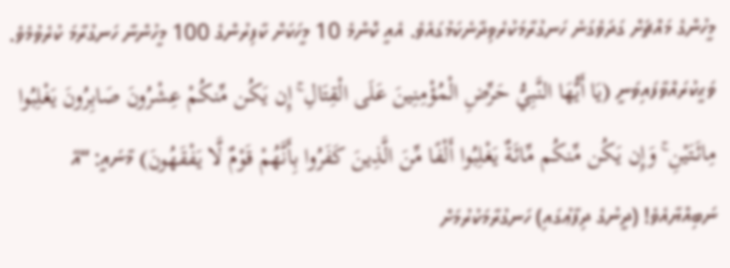މީހުންގެ މައްޗަށް ގަދަވެގަނެ ހަނގުރާމަކުރެވިދާނެކަމުގައެވެ. އެއީ ކޮންމެ 10 މީހަކަށް ކާފިރުންގެ 100 މީހުންނާ ހަނގުރާމަ ކުރެވުމެވެ. ވަޙީކުރައްވާފައިވަނީ (يَا أَيُّهَا النَّبِيُّ حَرِّضِ الْمُؤْمِنِينَ عَلَى الْقِتَالِ ۚ إِن يَكُن مِّنكُمْ عِشْرُونَ صَابِرُونَ يَغْلِبُوا مِائَتَيْنِ ۚ وَإِن يَكُن مِّنكُم مِّائَةٌ يَغْلِبُوا أَلْفًا مِّنَ الَّذِينَ كَفَرُوا بِأَنَّهُمْ قَوْمٌ لَّا يَفْقَهُونَ) މާނައީ: “އޭ ނަބިއްޔާއެވެ! (ދީނުގެ ދިފާޢުގައި) ހަނގުރާމަކުރުމަށް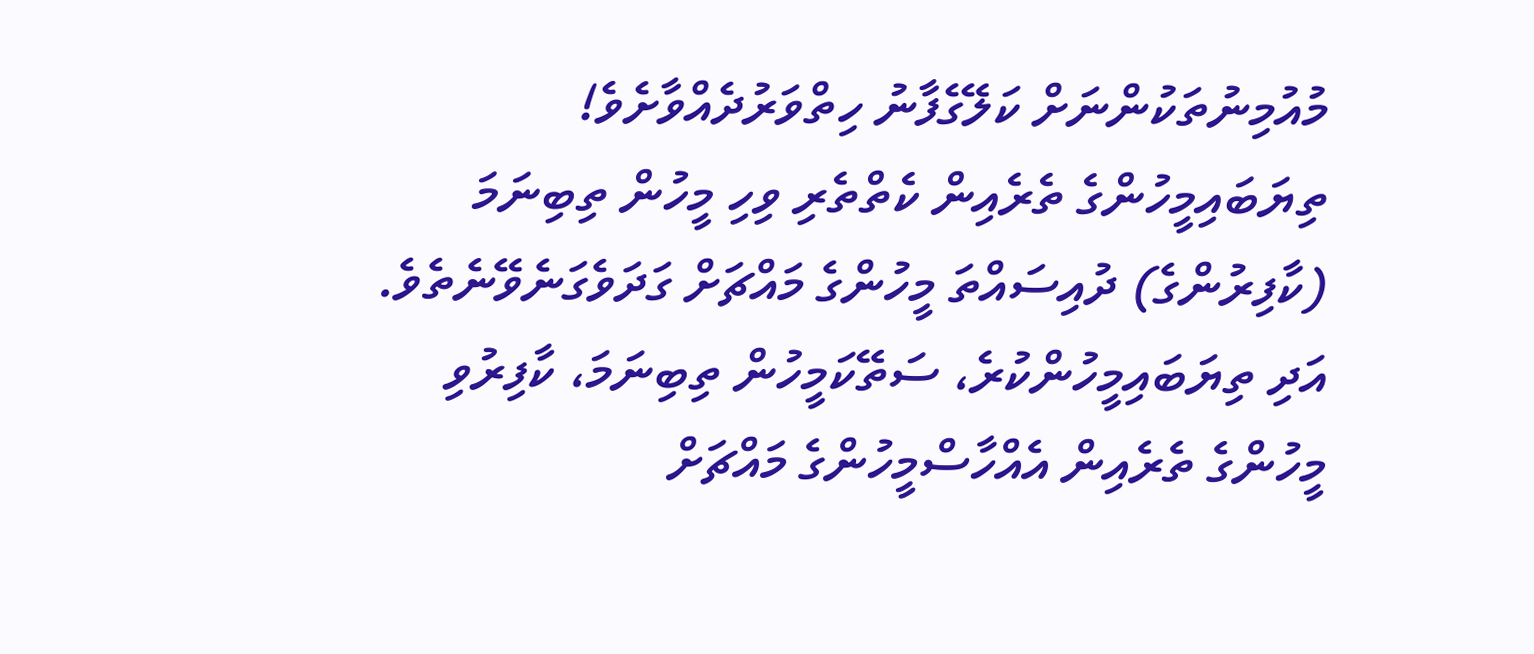މުއުމިނުތަކުންނަށް ކަލޭގެފާނު ހިތްވަރުދެއްވާށެވެ! ތިޔަބައިމީހުންގެ ތެރެއިން ކެތްތެރި ވިހި މީހުން ތިބިނަމަ (ކާފިރުންގެ) ދުއިސައްތަ މީހުންގެ މައްޗަށް ގަދަވެގަނެވޭނެތެވެ. އަދި ތިޔަބައިމީހުންކުރެ، ސަތޭކަމީހުން ތިބިނަމަ، ކާފިރުވި މީހުންގެ ތެރެއިން އެއްހާސްމީހުންގެ މައްޗަށް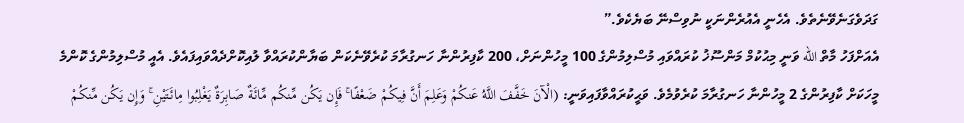ގަދަވެގަނެވޭނެތެވެ. އެހެނީ އެއުރެންނަކީ ނުވިސްނޭ ބަޔެކެވެ.”
އެއަށްފަހު މާތް الله ވަނީ މިޙުކުމް މަންސޫޚު ކުރައްވައި މުސްލިމުންގެ 100 މީހުންނަށް، 200 ކާފިރުންނާ ހަނގުރާމަ ކުރެވޭނެކަން ބަޔާންކުރައްވާ ލުއިކޮށްދެއްވައިފައެވެ. އެއީ މުސްލިމުންގެ ކޮންމެ މީހަކަށް ކާފިރުންގެ 2 މީހުންނާ ހަނގުރާމަ ކުރެވުމެވެ. ވަޙީކުރައްވާފައިވަނީ: (الْآنَ خَفَّفَ اللَّهُ عَنكُمْ وَعَلِمَ أَنَّ فِيكُمْ ضَعْفًا ۚ فَإِن يَكُن مِّنكُم مِّائَةٌ صَابِرَةٌ يَغْلِبُوا مِائَتَيْنِ ۚ وَإِن يَكُن مِّنكُمْ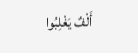أَلْفٌ يَغْلِبُوا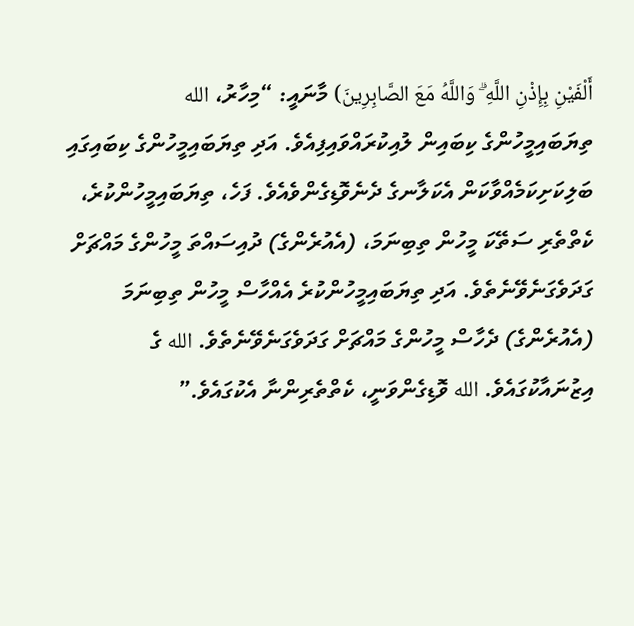أَلْفَيْنِ بِإِذْنِ اللَّهِ ۗ وَاللَّهُ مَعَ الصَّابِرِينَ) މާނައީ: “މިހާރު، الله ތިޔަބައިމީހުންގެ ކިބައިން ލުއިކުރައްވައިފިއެވެ. އަދި ތިޔަބައިމީހުންގެ ކިބައިގައި ބަލިކަށިކަމެއްވާކަން އެކަލާނގެ ދެނެވޮޑިގެންވެއެވެ. ފަހެ، ތިޔަބައިމީހުންކުރެ، ކެތްތެރި ސަތޭކަ މީހުން ތިބިނަމަ، (އެއުރެންގެ) ދުއިސައްތަ މީހުންގެ މައްޗަށް ގަދަވެގަނެވޭނެތެވެ. އަދި ތިޔަބައިމީހުންކުރެ އެއްހާސް މީހުން ތިބިނަމަ (އެއުރެންގެ) ދެހާސް މީހުންގެ މައްޗަށް ގަދަވެގަނެވޭނެތެވެ. الله ގެ އިޒުނައާކުގައެވެ. الله ވޮޑިގެންވަނީ، ކެތްތެރިންނާ އެކުގައެވެ.”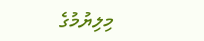މިލިޔުމުގެ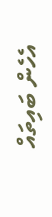އެހެން ބައިތައް